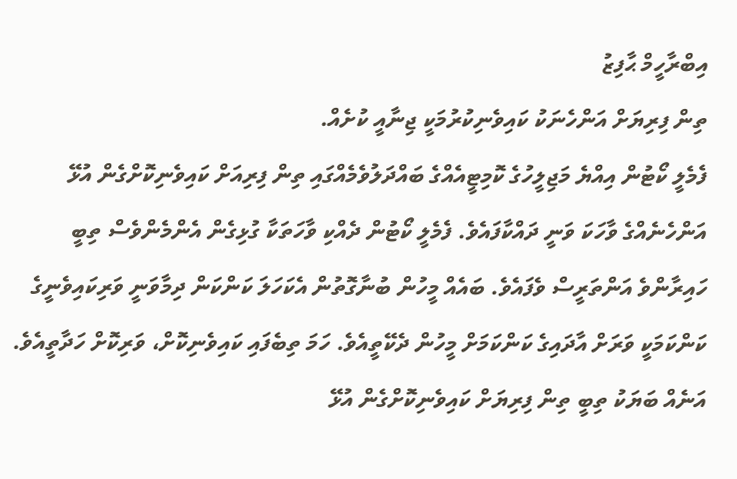އިބްރާހީމް ޙާފިޒު
ތިން ފިރިޔަށް އަންހެނަކު ކައިވެނިކުރުމަކީ ޖިނާއީ ކުށެއް.
ފެމެލީ ކޯޓުން އިއްޔެ މަޖިލީހުގެ ކޮމިޓީއެއްގެ ބައްދަލުވެމެއްގައި ތިން ފިރިއަށް ކައިވެނިކޮށްގެން އުޅޭ އަންހެނެއްގެ ވާހަކަ ވަނީ ދައްކާފައެވެ. ފެމެލީ ކޯޓުން ދެއްކި ވާހަތަކާ ގުޅިގެން އެންމެންވެސް ތިބީ ހައިރާންވެ އަންތަރީސް ވެފައެވެ. ބައެއް މީހުން ބުނާގޮތުން އެކަހަލަ ކަންކަން ދިމާވަނީ ވަރިކައިވެނީގެ ކަންކަމަކީ ވަރަށް އާދައިގެ ކަންކަމަށް މީހުން ދެކޭތީއެވެ. ހަމަ ތިބެފައި ކައިވެނިކޮށް، ވަރިކޮށް ހަދާތީއެވެ. އަނެއް ބަޔަކު ތިބީ ތިން ފިރިޔަށް ކައިވެނިކޮށްގެން އުޅޭ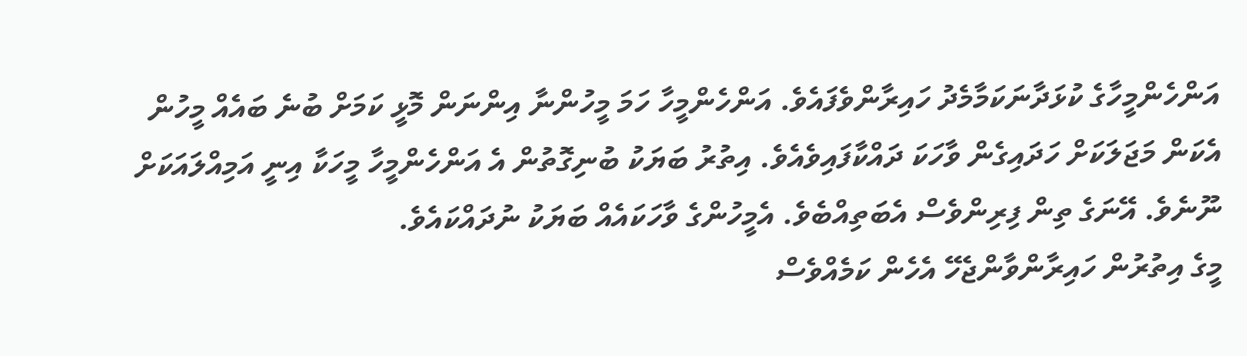އަންހެންމީހާގެ ކުޅަދާނަކަމާމެދު ހައިރާންވެފައެވެ. އަންހެންމީހާ ހަމަ މީހުންނާ އިންނަން މޮޅީ ކަމަށް ބުނެ ބައެއް މީހުން އެކަން މަޖަލަކަށް ހަދައިގެން ވާހަކަ ދައްކާފައިވެއެވެ. އިތުރު ބަޔަކު ބުނިގޮތުން އެ އަންހެންމީހާ މީހަކާ އިނީ އަމިއްލައަކަށް ނޫނެވެ. އޭނަގެ ތިން ފިރިންވެސް އެބަތިއްބެވެ. އެމީހުންގެ ވާހަކައެއް ބަޔަކު ނުދައްކައެވެ.
މީގެ އިތުރުން ހައިރާންވާންޖެހޭ އެހެން ކަމެއްވެސް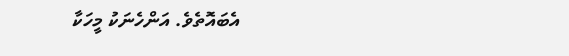އެބައޮތެވެ. އަންހެނަކު މީހަކާ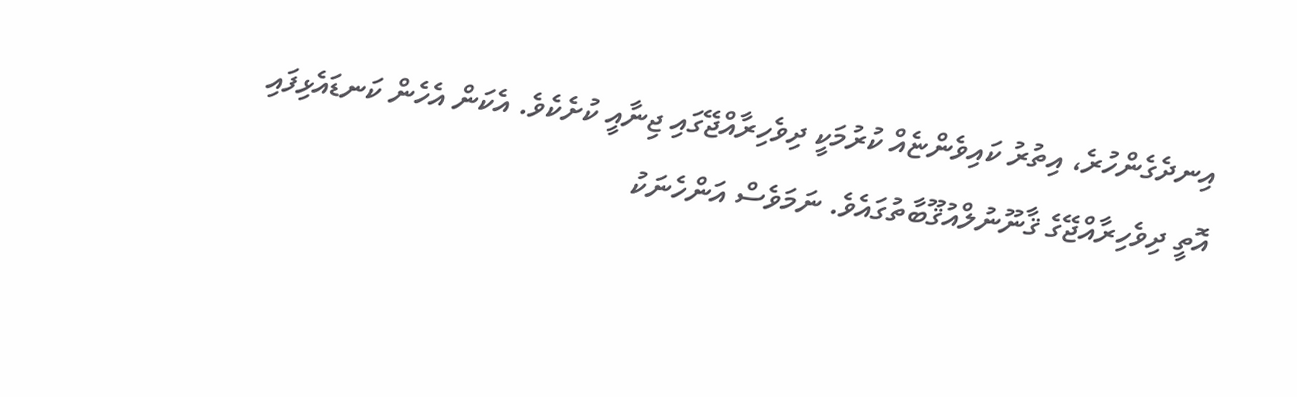އިނދެގެންހުރެ، އިތުރު ކައިވެންޏެއް ކުރުމަކީ ދިވެހިރާއްޖޭގައި ޖިނާއީ ކުށެކެވެ. އެކަން އެހެން ކަނޑައެޅިފައި އޮތީ ދިވެހިރާއްޖޭގެ ޤާނޫނުލްއުޤޫބާތުގައެވެ. ނަމަވެސް އަންހެނަކު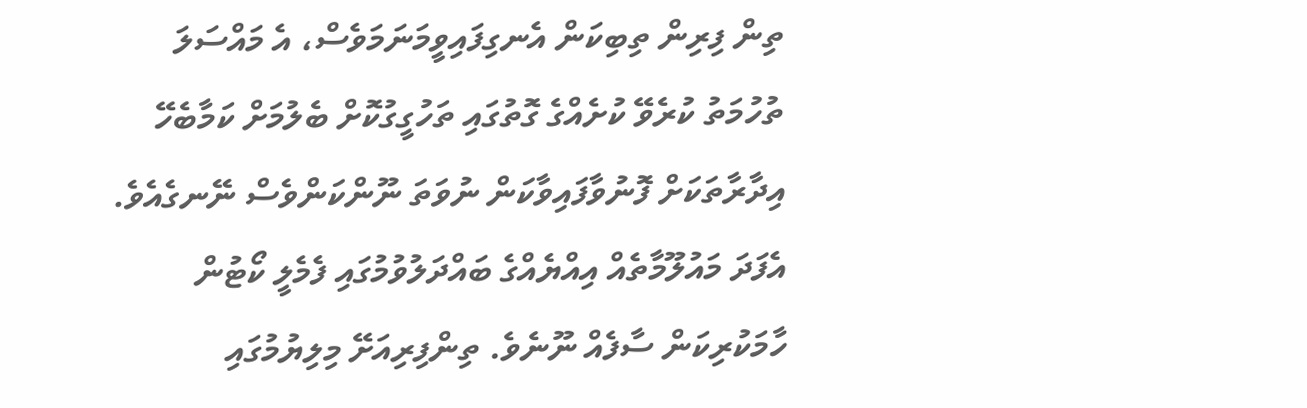ތިން ފިރިން ތިބިކަން އެނގިފައިވީމަނަމަވެސް، އެ މައްސަލަ ތުހުމަތު ކުރެވޭ ކުށެއްގެ ގޮތުގައި ތަހުގީގުކޮށް ބެލުމަށް ކަމާބެހޭ އިދާރާތަކަށް ފޮނުވާފައިވާކަން ނުވަތަ ނޫންކަންވެސް ނޭނގެއެވެ. އެފަދަ މައުލޫމާތެއް އިއްޔެއްގެ ބައްދަލުވުމުގައި ފެމެލީ ކޯޓުން ހާމަކުރިކަން ސާފެއް ނޫނެވެ. ތިންފިރިއަށޭ މިލިޔުމުގައި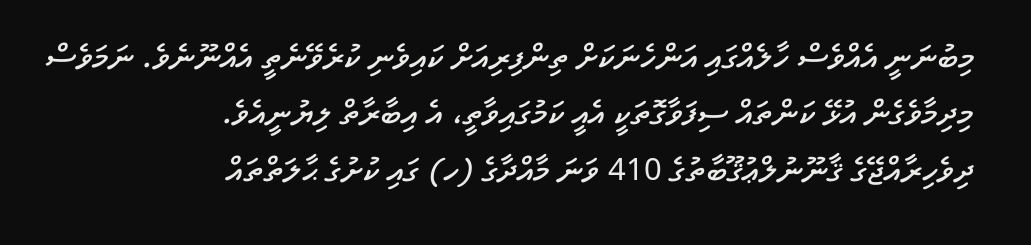މިބުނަނީ އެއްވެސް ހާލެއްގައި އަންހެނަކަށް ތިންފިރިއަށް ކައިވެނި ކުރެވޭނެތީ އެއްނޫނެވެ. ނަމަވެސް މިދިމާވެގެން އުޅޭ ކަންތައް ސިފަވާގޮތަކީ އެއީ ކަމުގައިވާތީ، އެ އިބާރާތް ލިޔުނީއެވެ.
ދިވެހިރާއްޖޭގެ ޤާނޫނުލްޢުޤޫބާތުގެ 410 ވަނަ މާއްދާގެ (ހ) ގައި ކުށުގެ ޙާލަތްތައް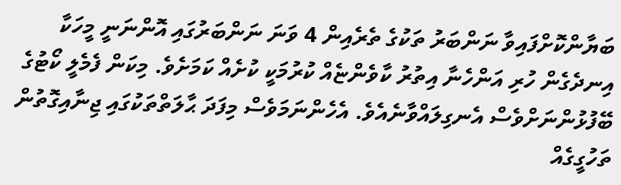ބަޔާންކޮށްފައިވާ ނަންބަރު ތަކުގެ ތެރެއިން 4 ވަނަ ނަންބަރުގައި އޮންނަނީ މީހަކާ އިނދެގެން ހުރި އަންހެނާ އިތުރު ކާވެންޏެއް ކުރުމަކީ ކުށެއް ކަމަށެވެ. މިކަން ފެމެލީ ކޯޓުގެ ބޭފުޅުންނަށްވެސް އެނގިލައްވާނެއެވެ. އެހެންނަމަވެސް މިފަދަ ޙާލަތްތަކުގައި ޖިނާއިގޮތުން ތަހުގީގެއް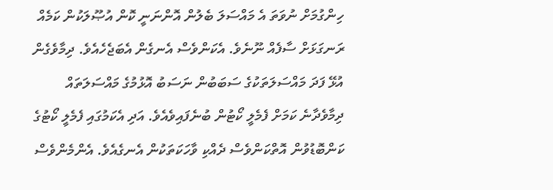ހިންގުމަށް ނުވަތަ އެ މައްސަލަ ބެލުން އޮންނަނީ ކޮން އުޞޫލަކުން ކަމެއް ރަނގަޅަށް ސާފެއް ނޫނެވެ. އެކަންވެސް އެނގެން އެބަޖެހެއެވެ. ދިމާވެގެން އުޅޭ ފަދަ މައްސަލަތަކުގެ ސަބަބުން ނަސަބު އޮޅުމުގެ މައްސަލަތައް ދިމާވެދާނެ ކަމަށް ފެމެލީ ކޯޓުން ބުނެފައިވެއެވެ. އަދި އެކަމުގައި ފެމެލީ ކޯޓުގެ ކަންބޮޑުވުން އޮތްކަންވެސް ދެއްކި ވާހަކަތަކުން އެނގެއެވެ. އެންމެންވެސް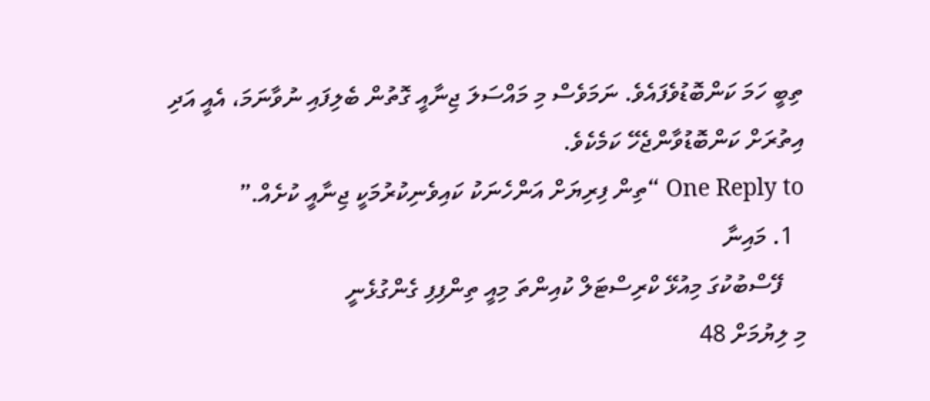ތިބީ ހަމަ ކަންބޮޑުވެފައެވެ. ނަމަވެސް މި މައްސަލަ ޖިނާއީ ގޮތުން ބެލިފައި ނުވާނަމަ، އެއީ އަދި އިތުރަށް ކަންބޮޑުވާންޖެހޭ ކަމެކެވެ.
One Reply to “ތިން ފިރިޔަށް އަންހެނަކު ކައިވެނިކުރުމަކީ ޖިނާއީ ކުށެއް.”
  1. މައިނާ
    ފޭސްބުކުގަ މިއުޅޭ ކްރިސްޓަލް ކުއިންތަ މިއީ ތިންފިފި ގެންގުޅެނީ
މި ލިޔުމަށް 48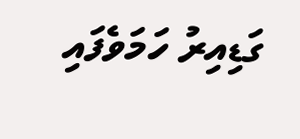ގަޑިއިރު ހަމަވެފައި